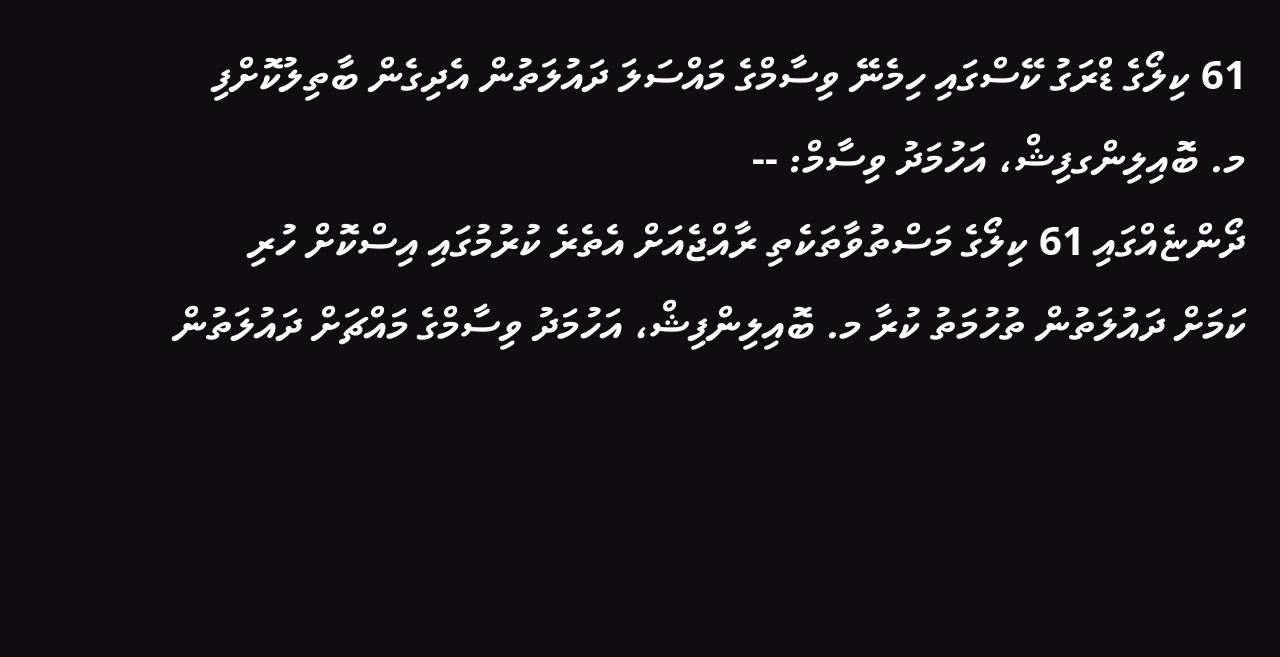61 ކިލޯގެ ޑްރަގު ކޭސްގައި ހިމެނޭ ވިސާމްގެ މައްސަލަ ދައުލަތުން އެދިގެން ބާތިލުކޮށްފި
މ. ބޮއިލިންގފިޝް، އަހުމަދު ވިސާމް: --
ދޯންޏެއްގައި 61 ކިލޯގެ މަސްތުވާތަކެތި ރާއްޖެއަށް އެތެރެ ކުރުމުގައި އިސްކޮށް ހުރި ކަމަށް ދައުލަތުން ތުހުމަތު ކުރާ މ. ބޮއިލިންފިޝް، އަހުމަދު ވިސާމްގެ މައްޗަށް ދައުލަތުން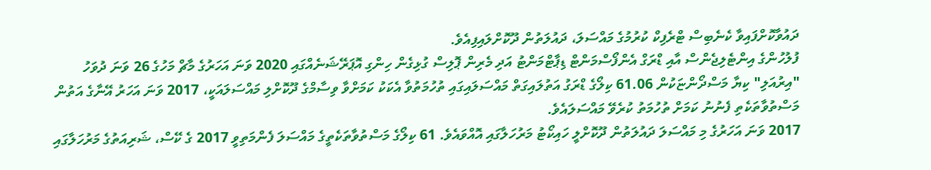ދައުވާކޮށްފައިވާ ކެނެބިސް ޓްރެފިކް ކުރުމުގެ މައްސަލަ، ދައުލަތުން ދޫކޮށްލައިފިއެވެ.
ފުލުހުންގެ އިންޓެލިޖެންސް އާއި ޑްރަގް އެންފޯސްމަންޓް ޑިޕާޓްމަންޓު އަދި މެރިން ޕޮލިސް ގުޅިގެން ހިންގި އޮޕަރޭޝަނެއްގައި 2020 ވަނަ އަހަރުގެ މާޗް މަހުގެ 26 ވަނަ ދުވަހު "އިރުއަލި" ކިޔާ މަސްދޯންޏަކުން 61.06 ކިލޯގެ ޑްރަގު އަތުލައިގަތް މައްސަލައިގައި ތުހުމަތުވާ އެކަކު ކަމަށްވާ ވިސާމްގެ ދޫކޮށްލި މައްސަލައަކީ، 2017 ވަނަ އަހަރު އޭނާގެ އަތުން މަސްތުވާތަކެތި ފެނުނު ކަމަށް ތުހުމަތު ކުރެވޭ މައްސަލައެވެ.
2017 ވަނަ އަހަރުގެ މި މައްސަލަ ދައުލަތުން ދޫކޮށްލީ ހައިކޯޓު މަރުހަލާގައި އޮއްވައެވެ. 61 ކިލޯގެ މަސްތުވާތަކެތީގެ މައްސަލަ ފެންމަތިވީ 2017 ގެ ކޭސް، ޝަރިއަތުގެ މަރުހަލާގައި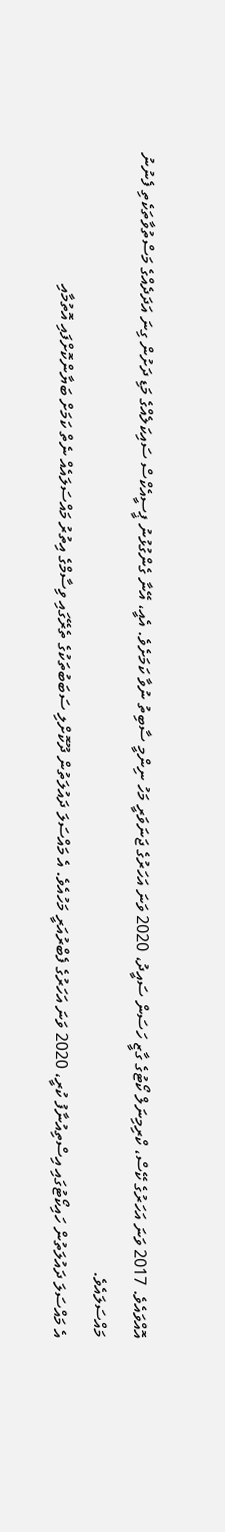އޮއްވައެވެ. 2017 ވަނަ އަހަރުގެ ކޭސް، ކްރިމިނަލް ކޯޓުގެ ގާޒީ ހަސަން ސައީދު، 2020 ވަނަ އަހަރުގެ ޖަނަވަރީ މަހު ނިންމީ ސާބިތު ނުވާ ކަމަށެވެ. އެއީ، އޭނާ ގެންގުޅުނު ޕީސީއެކްސް ސައިކަލެއްގެ މަޑި ދަށުން ގިނަ އަދަދެއްގެ މަސްތުވާތަކެތި ފެނުނު މައްސަލައެވެ.
އެ މައްސަލަ ދައުލަތުން ހައިކޯޓުގައި އިސްތިއުނާފު ކުރީ، 2020 ވަނަ އަހަރުގެ ފެބްރުއަރީ މަހުއެވެ. އެ މައްސަލަ ދައުލަތުން ދޫކޮށްލި ސަބަބުތަކުގެ ތެރޭގައި ވިސާމްގެ އިތުރު މައްސަލައެއް ނެތް ކަމަށް ބަޔާންކޮށްފައި އޮތުމާއި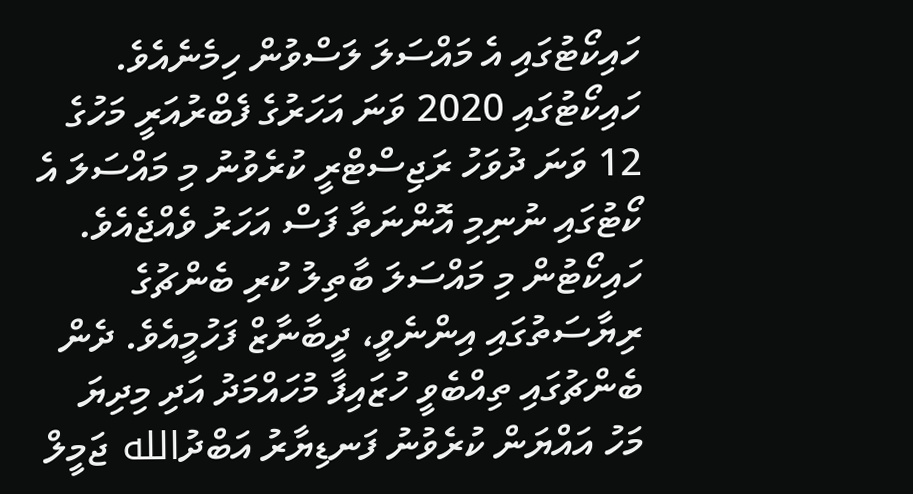ހައިކޯޓުގައި އެ މައްސަލަ ލަސްވުން ހިމެނެއެވެ. ހައިކޯޓުގައި 2020 ވަނަ އަހަރުގެ ފެބްރުއަރީ މަހުގެ 12 ވަނަ ދުވަހު ރަޖިސްޓްރީ ކުރެވުނު މި މައްސަލަ އެ ކޯޓުގައި ނުނިމި އޮންނަތާ ފަސް އަހަރު ވެއްޖެއެވެ. ހައިކޯޓުން މި މައްސަލަ ބާތިލު ކުރި ބެންޗުގެ ރިޔާސަތުގައި އިންނެވީ، ދީބާނާޒް ފަހުމީއެވެ. ދެން ބެންޗުގައި ތިއްބެވީ ހުޒައިފާ މުހައްމަދު އަދި މިދިޔަ މަހު އައްޔަން ކުރެވުނު ފަނޑިޔާރު އަބްދުالله ޖަމީލް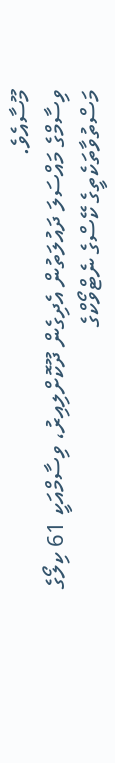މޫސާއެވެ.
ވިސާމްގެ މައްސަލަ ދައުލަތުން އެދިގެން ދޫކޮށްލިއިރު، ވިސާމްއަކީ 61 ކިލޯގެ މަސްތުވާތަކެތީގެ ކޭސްގެ ނެޓްވޯކްގެ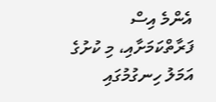އެންމެ އިސް ފަރާތްކަމަށާއި، މި ކުށުގެ އަމަލު ހިނގުމުގައި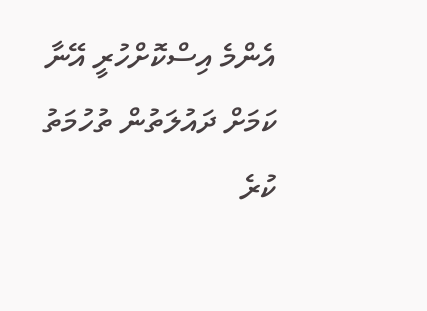އެންމެ އިސްކޮށްހުރީ އޭނާ ކަމަށް ދައުލަތުން ތުހުމަތު ކުރެ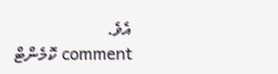އެވެ.
comment ކޮމެންޓް